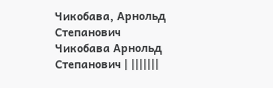Чикобава, Арнольд Степанович
Чикобава Арнольд Степанович | |||||||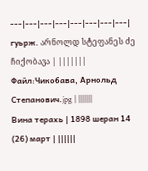---|---|---|---|---|---|---|---|
гуьрж. არნოლდ სტეფანეს ძე ჩიქობავა | |||||||
Файл:Чикобава, Арнольд Степанович.jpg | |||||||
Вина терахь | 1898 шеран 14 (26) март | ||||||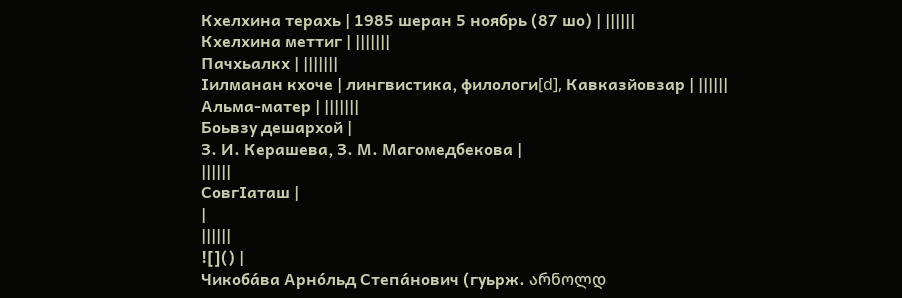Кхелхина терахь | 1985 шеран 5 ноябрь (87 шо) | ||||||
Кхелхина меттиг | |||||||
Пачхьалкх | |||||||
Ӏилманан кхоче | лингвистика, филологи[d], Кавказйовзар | ||||||
Альма-матер | |||||||
Боьвзу дешархой |
З. И. Керашева, З. М. Магомедбекова |
||||||
СовгӀаташ |
|
||||||
![]() |
Чикоба́ва Арно́льд Степа́нович (гуьрж. არნოლდ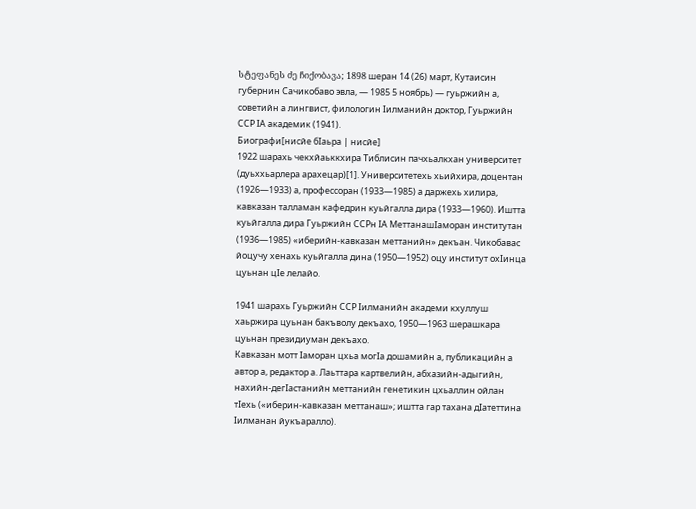სტეფანეს ძე ჩიქობავა; 1898 шеран 14 (26) март, Кутаисин губернин Сачикобаво эвла, — 1985 5 ноябрь) — гуьржийн а, советийн а лингвист, филологин Ӏилманийн доктор, Гуьржийн ССР ӀА академик (1941).
Биографи[нисйе бӀаьра | нисйе]
1922 шарахь чекхйаьккхира Тиблисин пачхьалкхан университет (дуьххьарлера арахецар)[1]. Университетехь хьийхира, доцентан (1926—1933) а, профессоран (1933—1985) а даржехь хилира, кавказан талламан кафедрин куьйгалла дира (1933—1960). Иштта куьйгалла дира Гуьржийн ССРн ӀА МеттанашӀаморан институтан (1936—1985) «иберийн-кавказан меттанийн» декъан. Чикобавас йоцучу хенахь куьйгалла дина (1950—1952) оцу институт охӀинца цуьнан цӀе лелайо.

1941 шарахь Гуьржийн ССР Ӏилманийн академи кхуллуш хаьржира цуьнан бакъволу декъахо, 1950—1963 шерашкара цуьнан президиуман декъахо.
Кавказан мотт Ӏаморан цхьа могӀа дошамийн а, публикацийн а автор а, редактор а. Лаьттара картвелийн, абхазийн-адыгийн, нахийн-дегӀастанийн меттанийн генетикин цхьаллин ойлан тӀехь («иберин-кавказан меттанаш»; иштта гар тахана дӀатеттина Ӏилманан йукъаралло).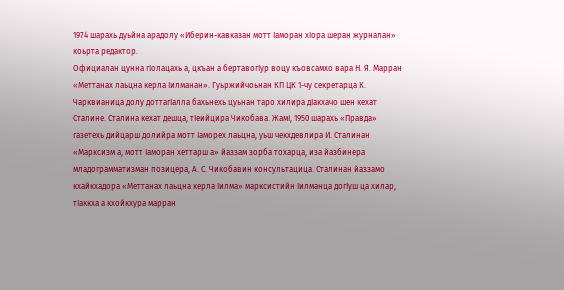1974 шарахь дуьйна арадолу «Иберин-кавказан мотт Ӏаморан хӀора шеран журналан» коьрта редактор.
Официалан цунна гӀолацахь а, цкъан а бертавогӀур воцу къовсамхо вара Н. Я. Марран «Меттанах лаьцна керла Ӏилманан». Гуьржийчоьнан КП ЦК 1-чу секретарца К. Чарквианица долу доттагӀалла бахьнехь цуьнан таро хилира дӀакхачо шен кехат Сталине. Сталина кехат дешца, тӀеийцира Чикобава. ЖамӀ, 1950 шарахь «Правда» газетехь дийцарш долийра мотт Ӏаморех лаьцна, уьш чекхдевлира И. Сталинан «Марксизм а, мотт Ӏаморан хеттарш а» йаззам зорба тохарца, иза йазбинера младограмматизман позицера, А. С. Чикобавин консультацица. Сталинан йаззамо кхайкхадора «Меттанах лаьцна керла Ӏилма» марксистийн Ӏилманца догӀуш ца хилар, тӀаккха а кхойкхура марран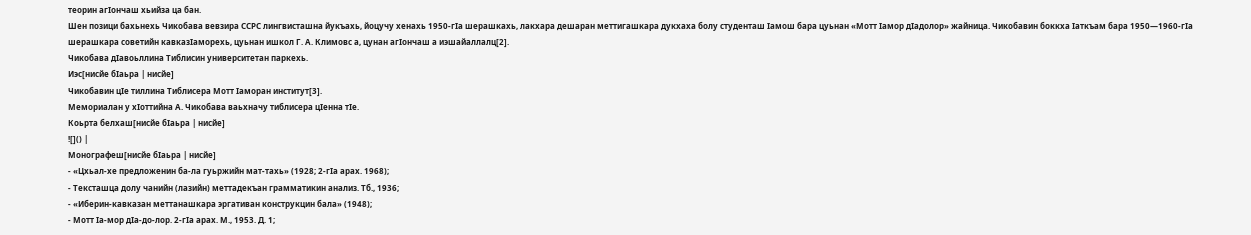теорин агӀончаш хьийза ца бан.
Шен позици бахьнехь Чикобава вевзира ССРС лингвисташна йукъахь, йоцучу хенахь 1950-гӀа шерашкахь, лакхара дешаран меттигашкара дукхаха болу студенташ Ӏамош бара цуьнан «Мотт Ӏамор дӀадолор» жайница. Чикобавин боккха Ӏаткъам бара 1950—1960-гӀа шерашкара советийн кавказӀаморехь, цуьнан ишкол Г. А. Климовс а, цунан агӀончаш а иэшайаллалц[2].
Чикобава дӀавоьллина Тиблисин университетан паркехь.
Иэс[нисйе бӀаьра | нисйе]
Чикобавин цӀе тиллина Тиблисера Мотт Ӏаморан институт[3].
Мемориалан у хӀоттийна А. Чикобава ваьхначу тиблисера цӀенна тӀе.
Коьрта белхаш[нисйе бӀаьра | нисйе]
![]() |
Монографеш[нисйе бӀаьра | нисйе]
- «Цхьал-хе предложенин ба-ла гуьржийн мат-тахь» (1928; 2-гӀа арах. 1968);
- Тексташца долу чанийн (лазийн) меттадекъан грамматикин анализ. Тб., 1936;
- «Иберин-кавказан меттанашкара эргативан конструкцин бала» (1948);
- Мотт Ӏа-мор дӀа-до-лор. 2-гӀа арах. М., 1953. Д. 1;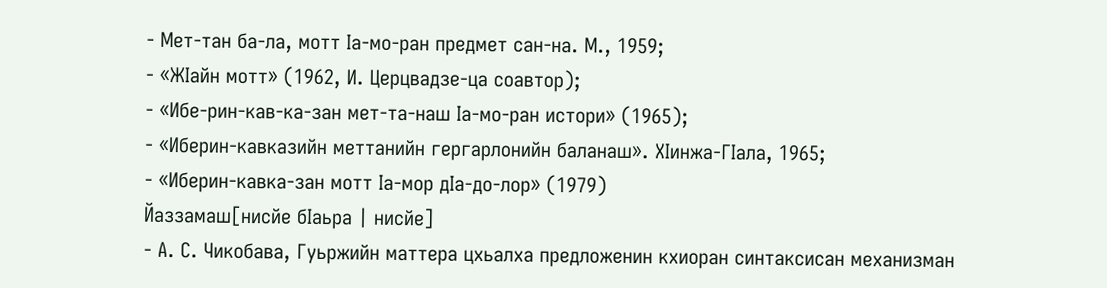- Мет-тан ба-ла, мотт Ӏа-мо-ран предмет сан-на. М., 1959;
- «ЖӀайн мотт» (1962, И. Церцвадзе-ца соавтор);
- «Ибе-рин-кав-ка-зан мет-та-наш Ӏа-мо-ран истори» (1965);
- «Иберин-кавказийн меттанийн гергарлонийн баланаш». ХӀинжа-ГӀала, 1965;
- «Иберин-кавка-зан мотт Ӏа-мор дӀа-до-лор» (1979)
Йаззамаш[нисйе бӀаьра | нисйе]
- А. С. Чикобава, Гуьржийн маттера цхьалха предложенин кхиоран синтаксисан механизман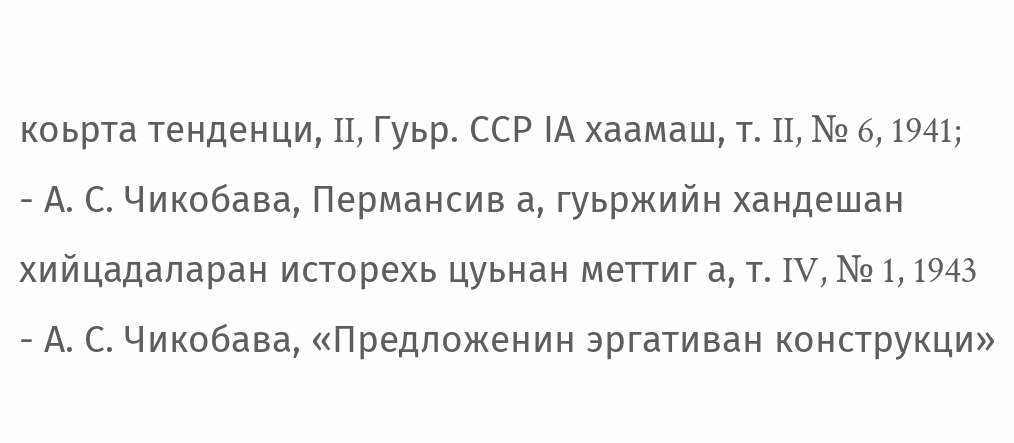коьрта тенденци, II, Гуьр. ССР ӀА хаамаш, т. II, № 6, 1941;
- А. С. Чикобава, Пермансив а, гуьржийн хандешан хийцадаларан исторехь цуьнан меттиг а, т. IV, № 1, 1943
- А. С. Чикобава, «Предложенин эргативан конструкци»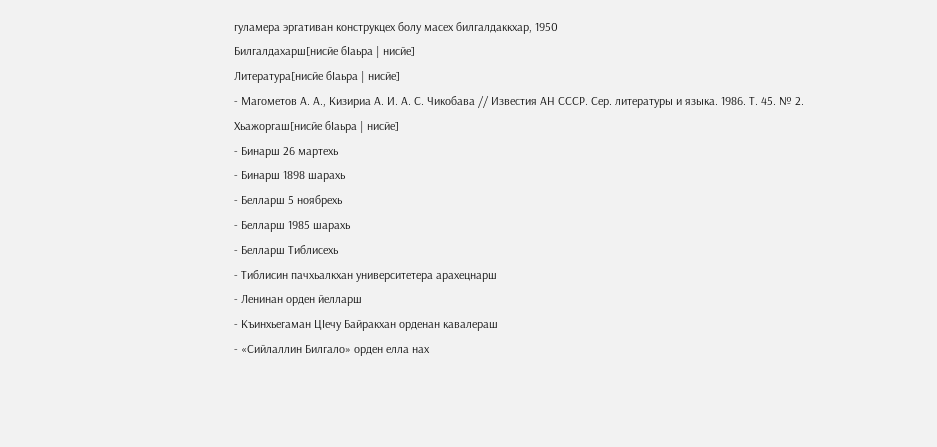гуламера эргативан конструкцех болу масех билгалдаккхар, 1950
Билгалдахарш[нисйе бӀаьра | нисйе]
Литература[нисйе бӀаьра | нисйе]
- Магометов А. А., Кизириа А. И. А. С. Чикобава // Известия АН СССР. Сер. литературы и языка. 1986. Т. 45. № 2.
Хьажоргаш[нисйе бӀаьра | нисйе]
- Бинарш 26 мартехь
- Бинарш 1898 шарахь
- Белларш 5 ноябрехь
- Белларш 1985 шарахь
- Белларш Тиблисехь
- Тиблисин пачхьалкхан университетера арахецнарш
- Ленинан орден йелларш
- Къинхьегаман ЦӀечу Байракхан орденан кавалераш
- «Сийлаллин Билгало» орден елла нах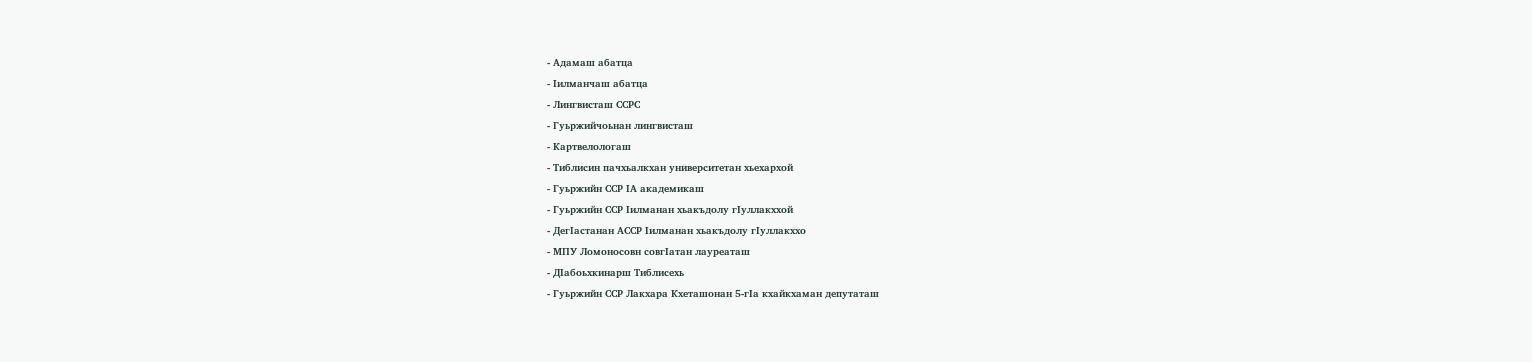- Адамаш абатца
- Ӏилманчаш абатца
- Лингвисташ ССРС
- Гуьржийчоьнан лингвисташ
- Картвелологаш
- Тиблисин пачхьалкхан университетан хьехархой
- Гуьржийн ССР ӀА академикаш
- Гуьржийн ССР Ӏилманан хьакъдолу гӀуллакххой
- ДегӀастанан АССР Ӏилманан хьакъдолу гӀуллакххо
- МПУ Ломоносовн совгӀатан лауреаташ
- ДӀабоьхкинарш Тиблисехь
- Гуьржийн ССР Лакхара Кхеташонан 5-гӀа кхайкхаман депутаташ